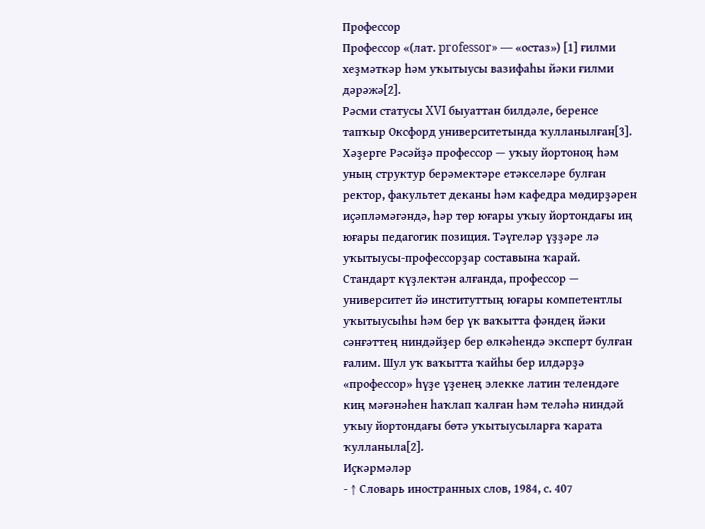Профессор
Профессор «(лат. professor» — «остаз») [1] ғилми хеҙмәткәр һәм уҡытыусы вазифаһы йәки ғилми дәрәжә[2].
Рәсми статусы XVI быуаттан билдәле, беренсе тапҡыр Оксфорд университетында ҡулланылған[3].
Хәҙерге Рәсәйҙә профессор — уҡыу йортоноң һәм уның структур берәмектәре етәкселәре булған ректор, факультет деканы һәм кафедра мөдирҙәрен иҫәпләмәгәндә, һәр төр юғары уҡыу йортондағы иң юғары педагогик позиция. Тәүгеләр үҙҙәре лә уҡытыусы-профессорҙар составына ҡарай.
Стандарт күҙлектән алғанда, профессор — университет йә институттың юғары компетентлы уҡытыусыһы һәм бер үк ваҡытта фәндең йәки сәнғәттең ниндәйҙер бер өлкәһендә эксперт булған ғалим. Шул уҡ ваҡытта ҡайһы бер илдәрҙә «профессор» һүҙе үҙенең элекке латин телендәге киң мәғәнәһен һаҡлап ҡалған һәм теләһә ниндәй уҡыу йортондағы бөтә уҡытыусыларға ҡарата ҡулланыла[2].
Иҫкәрмәләр
- ↑ Словарь иностранных слов, 1984, с. 407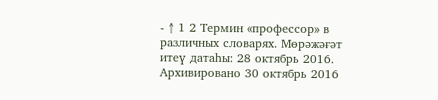- ↑ 1 2 Термин «профессор» в различных словарях. Мөрәжәғәт итеү датаһы: 28 октябрь 2016. Архивировано 30 октябрь 2016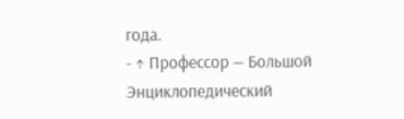года.
- ↑ Профессор — Большой Энциклопедический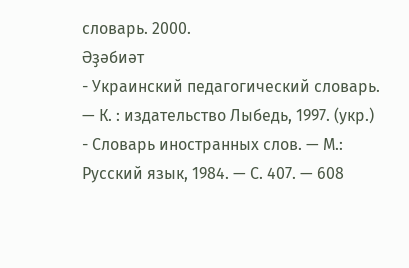словарь. 2000.
Әҙәбиәт
- Украинский педагогический словарь. — К. : издательство Лыбедь, 1997. (укр.)
- Словарь иностранных слов. — М.: Русский язык, 1984. — С. 407. — 608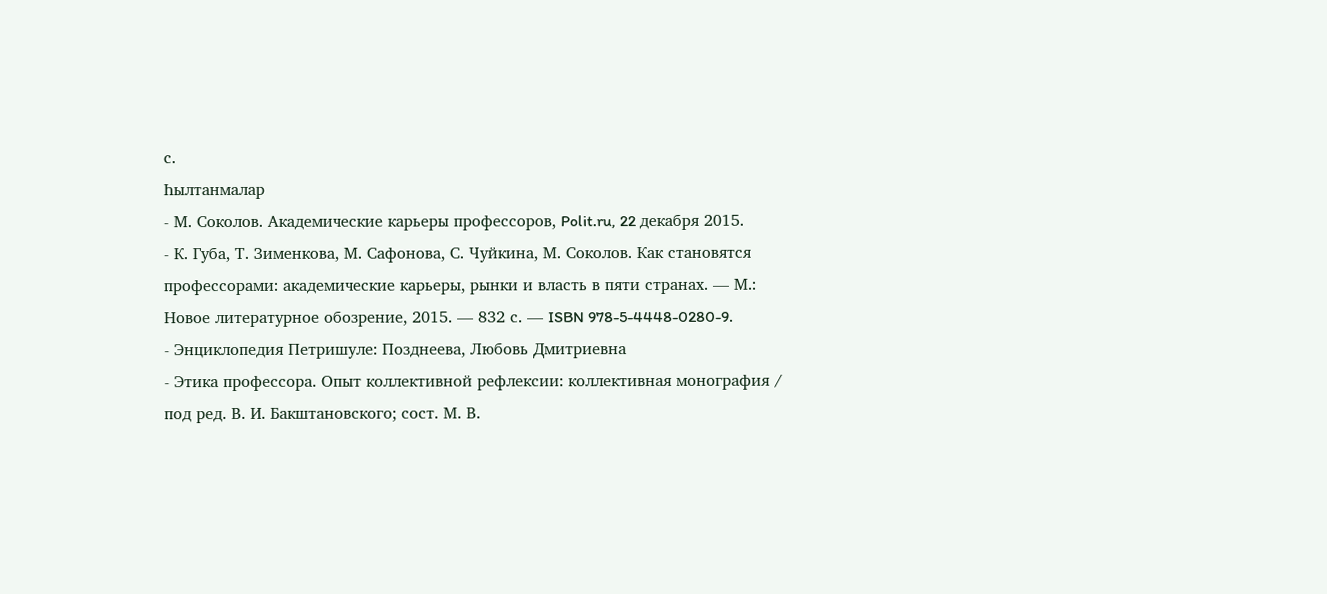с.
Һылтанмалар
- М. Соколов. Академические карьеры профессоров, Polit.ru, 22 декабря 2015.
- К. Губа, Т. Зименкова, М. Сафонова, С. Чуйкина, М. Соколов. Как становятся профессорами: академические карьеры, рынки и власть в пяти странах. — М.: Новое литературное обозрение, 2015. — 832 с. — ISBN 978-5-4448-0280-9.
- Энциклопедия Петришуле: Позднеева, Любовь Дмитриевна
- Этика профессора. Опыт коллективной рефлексии: коллективная монография / под ред. В. И. Бакштановского; сост. М. В.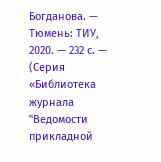Богданова. — Тюмень: ТИУ, 2020. — 232 с. — (Серия «Библиотека журнала ‟Ведомости прикладной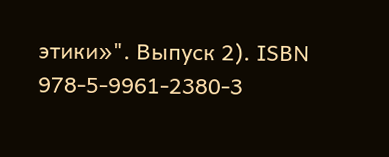этики»". Выпуск 2). ISBN 978-5-9961-2380-3